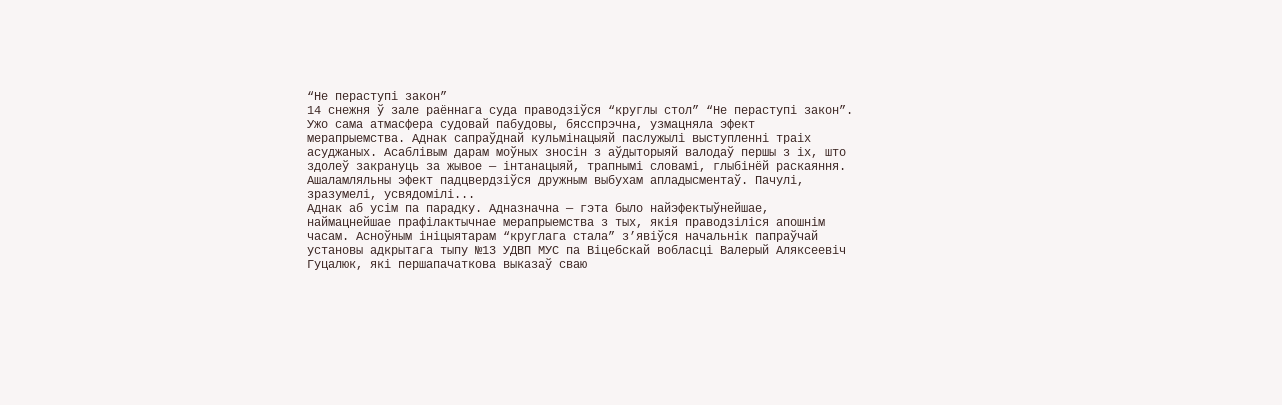“Не пераступі закон”
14 снежня ў зале раённага суда праводзіўся “круглы стол” “Не пераступі закон”. Ужо сама атмасфера судовай пабудовы, бясспрэчна, узмацняла эфект мерапрыемства. Аднак сапраўднай кульмінацыяй паслужылі выступленні траіх асуджаных. Асаблівым дарам моўных зносін з аўдыторыяй валодаў першы з іх, што здолеў закрануць за жывое — інтанацыяй, трапнымі словамі, глыбінёй раскаяння. Ашаламляльны эфект падцвердзіўся дружным выбухам апладысментаў. Пачулі, зразумелі, усвядомілі...
Аднак аб усім па парадку. Адназначна — гэта было найэфектыўнейшае, наймацнейшае прафілактычнае мерапрыемства з тых, якія праводзіліся апошнім часам. Асноўным ініцыятарам “круглага стала” з’явіўся начальнік папраўчай установы адкрытага тыпу №13 УДВП МУС па Віцебскай вобласці Валерый Аляксеевіч Гуцалюк, які першапачаткова выказаў сваю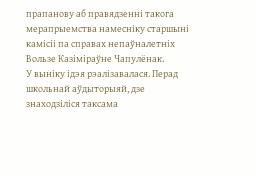прапанову аб правядзенні такога мерапрыемства намесніку старшыні камісіі па справах непаўналетніх Вользе Казіміраўне Чапулёнак.
У выніку ідэя рэалізавалася. Перад школьнай аўдыторыяй, дзе знаходзіліся таксама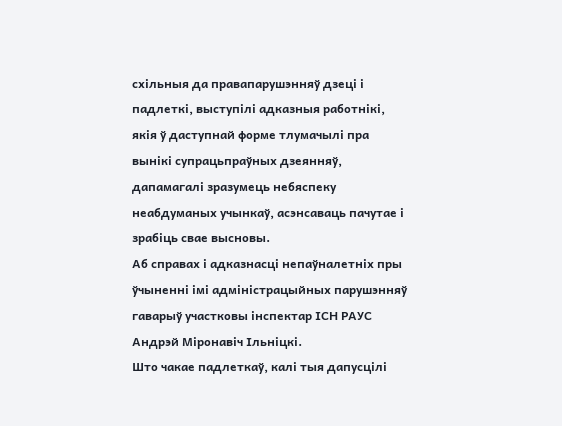схільныя да правапарушэнняў дзеці і падлеткі, выступілі адказныя работнікі, якія ў даступнай форме тлумачылі пра вынікі супрацьпраўных дзеянняў, дапамагалі зразумець небяспеку неабдуманых учынкаў, асэнсаваць пачутае і зрабіць свае высновы.
Аб справах і адказнасці непаўналетніх пры ўчыненні імі адміністрацыйных парушэнняў гаварыў участковы інспектар ІСН РАУС Андрэй Міронавіч Ільніцкі.
Што чакае падлеткаў, калі тыя дапусцілі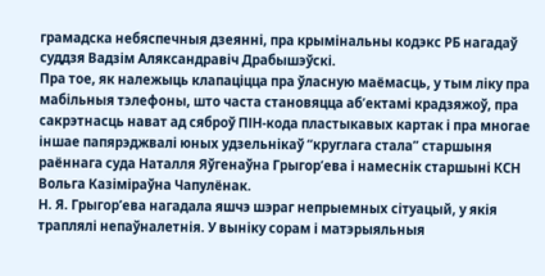грамадска небяспечныя дзеянні, пра крымінальны кодэкс РБ нагадаў суддзя Вадзім Аляксандравіч Драбышэўскі.
Пра тое, як належыць клапаціцца пра ўласную маёмасць, у тым ліку пра мабільныя тэлефоны, што часта становяцца аб’ектамі крадзяжоў, пра сакрэтнасць нават ад сяброў ПІН-кода пластыкавых картак і пра многае іншае папярэджвалі юных удзельнікаў “круглага стала” старшыня раённага суда Наталля Яўгенаўна Грыгор’ева і намеснік старшыні КСН Вольга Казіміраўна Чапулёнак.
Н. Я. Грыгор’ева нагадала яшчэ шэраг непрыемных сітуацый, у якія траплялі непаўналетнія. У выніку сорам і матэрыяльныя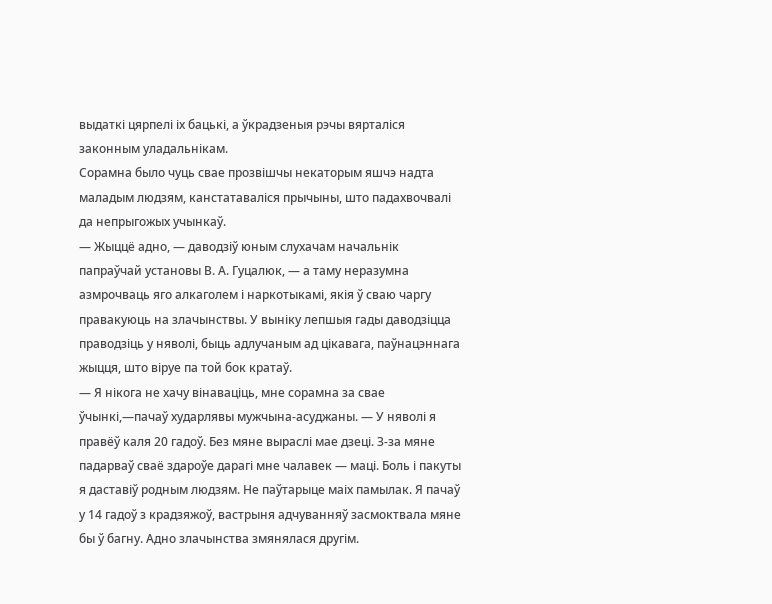выдаткі цярпелі іх бацькі, а ўкрадзеныя рэчы вярталіся законным уладальнікам.
Сорамна было чуць свае прозвішчы некаторым яшчэ надта маладым людзям, канстатаваліся прычыны, што падахвочвалі да непрыгожых учынкаў.
— Жыццё адно, — даводзіў юным слухачам начальнік папраўчай установы В. А. Гуцалюк, — а таму неразумна азмрочваць яго алкаголем і наркотыкамі, якія ў сваю чаргу правакуюць на злачынствы. У выніку лепшыя гады даводзіцца праводзіць у няволі, быць адлучаным ад цікавага, паўнацэннага жыцця, што віруе па той бок кратаў.
— Я нікога не хачу вінаваціць, мне сорамна за свае ўчынкі,—пачаў хударлявы мужчына-асуджаны. — У няволі я правёў каля 20 гадоў. Без мяне выраслі мае дзеці. З-за мяне падарваў сваё здароўе дарагі мне чалавек — маці. Боль і пакуты я даставіў родным людзям. Не паўтарыце маіх памылак. Я пачаў у 14 гадоў з крадзяжоў, вастрыня адчуванняў засмоктвала мяне бы ў багну. Адно злачынства змянялася другім.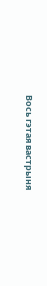Вось гэтая вастрыня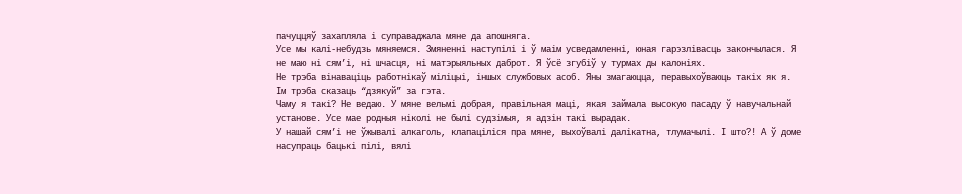пачуццяў захапляла і суправаджала мяне да апошняга.
Усе мы калі-небудзь мяняемся. Змяненні наступілі і ў маім усведамленні, юная гарэзлівасць закончылася. Я не маю ні сям’і, ні шчасця, ні матэрыяльных даброт. Я ўсё згубіў у турмах ды калоніях.
Не трэба вінаваціць работнікаў міліцыі, іншых службовых асоб. Яны змагаюцца, перавыхоўваюць такіх як я. Ім трэба сказаць “дзякуй” за гэта.
Чаму я такі? Не ведаю. У мяне вельмі добрая, правільная маці, якая займала высокую пасаду ў навучальнай установе. Усе мае родныя ніколі не былі судзімыя, я адзін такі вырадак.
У нашай сям’і не ўжывалі алкаголь, клапаціліся пра мяне, выхоўвалі далікатна, тлумачылі. І што?! А ў доме насупраць бацькі пілі, вялі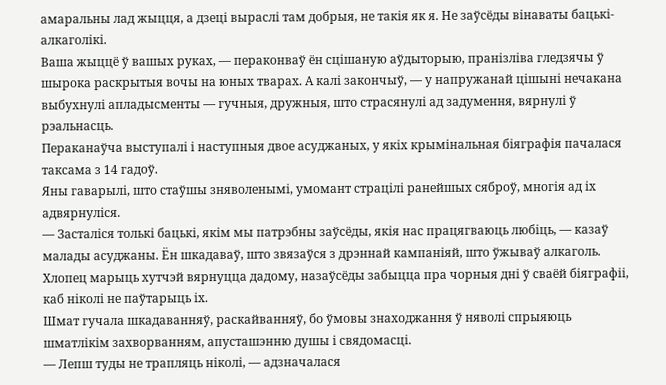амаральны лад жыцця, а дзеці выраслі там добрыя, не такія як я. Не заўсёды вінаваты бацькі-алкаголікі.
Ваша жыццё ў вашых руках, — пераконваў ён сцішаную аўдыторыю, пранізліва гледзячы ў шырока раскрытыя вочы на юных тварах. А калі закончыў, — у напружанай цішыні нечакана выбухнулі апладысменты — гучныя, дружныя, што страсянулі ад задумення, вярнулі ў рэальнасць.
Пераканаўча выступалі і наступныя двое асуджаных, у якіх крымінальная біяграфія пачалася таксама з 14 гадоў.
Яны гаварылі, што стаўшы зняволенымі, умомант страцілі ранейшых сяброў, многія ад іх адвярнуліся.
— Засталіся толькі бацькі, якім мы патрэбны заўсёды, якія нас працягваюць любіць, — казаў малады асуджаны. Ён шкадаваў, што звязаўся з дрэннай кампаніяй, што ўжываў алкаголь. Хлопец марыць хутчэй вярнуцца дадому, назаўсёды забыцца пра чорныя дні ў сваёй біяграфіі, каб ніколі не паўтарыць іх.
Шмат гучала шкадаванняў, раскайванняў, бо ўмовы знаходжання ў няволі спрыяюць шматлікім захворванням, апусташэнню душы і свядомасці.
— Лепш туды не трапляць ніколі, — адзначалася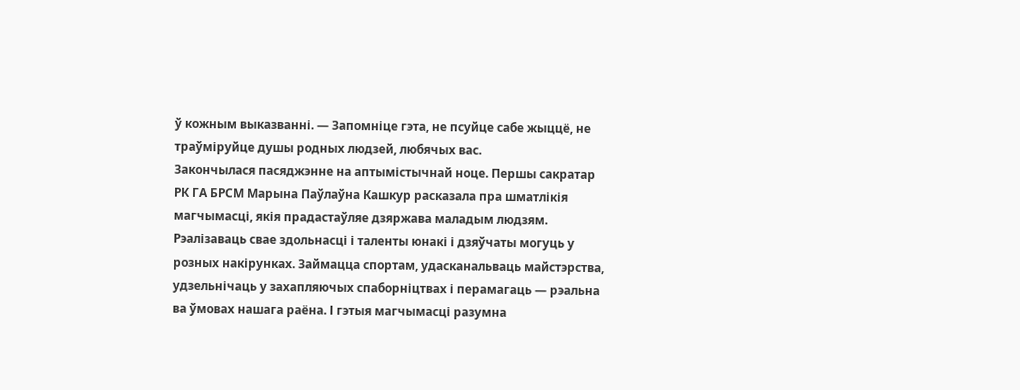ў кожным выказванні. — Запомніце гэта, не псуйце сабе жыццё, не траўміруйце душы родных людзей, любячых вас.
Закончылася пасяджэнне на аптымістычнай ноце. Першы сакратар РК ГА БРСМ Марына Паўлаўна Кашкур расказала пра шматлікія магчымасці, якія прадастаўляе дзяржава маладым людзям. Рэалізаваць свае здольнасці і таленты юнакі і дзяўчаты могуць у розных накірунках. Займацца спортам, удасканальваць майстэрства, удзельнічаць у захапляючых спаборніцтвах і перамагаць — рэальна ва ўмовах нашага раёна. І гэтыя магчымасці разумна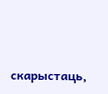скарыстаць,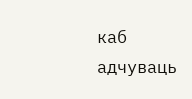каб адчуваць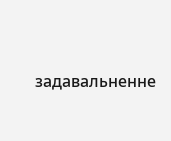задавальненне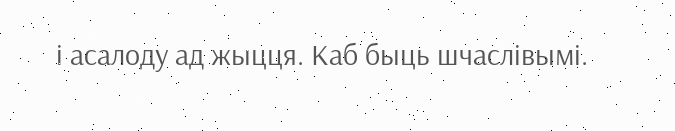і асалоду ад жыцця. Каб быць шчаслівымі.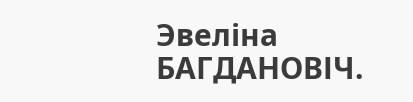Эвеліна БАГДАНОВІЧ.